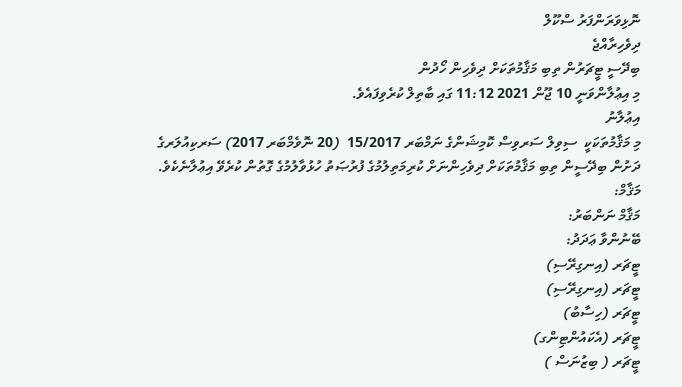ނޮޅިވަރަންފަރު ސްކޫލް
ދިވެހިރާއްޖެ
ބިދޭސީ ޓީޗަރުން ތިބި މަޤާމުތަކަށް ދިވެހިން ހޯދުން
މި އިޢުލާންވަނީ 10 ޖޫން 2021 11:12 ގައި ބާތިލް ކުރެވިފައެވެ.
އިޢުލާނު
މި މަޤާމުތަކަކީ  ސިވިލް ސަރވިސް ކޮމިޝަންގެ ނަމްބަރ 15/2017  (20 ނޮވެމްބަރ 2017) ސަރކިއުލަރގެ ދަށުން ބިދޭސީން ތިބި މަޤާމުތަކަށް ދިވެހިންނަށް ކުރިމަތިލުމުގެ ފުރުޞަތު ހުޅުވާލުމުގެ ގޮތުން ކުރެވޭ އިޢުލާނެކެވެ.
މަޤާމް:
މަޤާމް ނަންބަރު:
ބޭނުންވާ ޢަދަދު:
ޓީޗަރ (އިނގިރޭސި)
ޓީޗަރ (އިނގިރޭސި)
ޓީޗަރ (ހިސާބު)
ޓީޗަރ (އެކައުންޓިންގ)
ޓީޗަރ ( ބިޒުނަސް )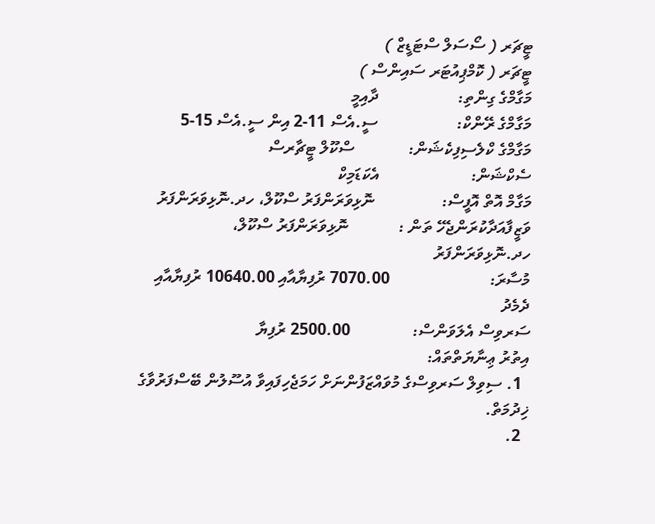ޓީޗަރ ( ސޯސަލް ސްޓަޑީޒް )
ޓީޗަރ ( ކޮމްޕިއުޓަރ ސައިންސް )
މަގާމްގެ ގިންތި:                   ދާއިމީ
މަގާމްގެ ރޭންކް:                   ސީ.އެސް 11-2 އިން ސީ.އެސް 15-5
މަގާމްގެ ކްލެސިފިކެޝަން:             ސްކޫލް ޓީޗާރސް
ސެކްޝަން:                      އެކަޑަމިކް
މަގާމް އޮތް އޮފީސް:                ނޮޅިވަރަންފަރު ސްކޫލް، ހދ.ނޮޅިވަރަންފަރު
ވަޒީފާއަދާކުރަންޖެހޭ ތަން :            ނޮޅިވަރަންފަރު ސްކޫލް، ހދ.ނޮޅިވަރަންފަރު
މުސާރަ:                        7070.00 ރުފިޔާއާއި 10640.00 ރުފިޔާއާއި ދެމެދު
ސަރވިސް އެލަވަންސް:               2500.00 ރުފިޔާ
އިތުރު ޢިނާޔަތްތައް:
  1. ސިވިލް ސަރވިސްގެ މުވައްޒަފުންނަށް ހަމަޖެހިފައިވާ އުސޫލުން ބޭސްފަރުވާގެ ޚިދުމަތް.
  2.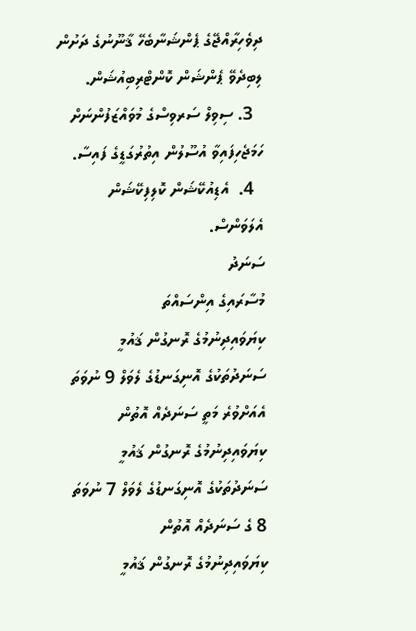ދިވެހިރާއްޖޭގެ ޕެންޝަނާބެހޭ ޤާނޫނުގެ ދަށުން ލިބިދެވޭ ޕެންޝަން ކޮންޓްރިބިއުޝަން.
  3. ސިވިލް ސަރވިސްގެ މުވައްޒަފުންނަށް ހަމަޖެހިފައިވާ އުސޫލުން އިތުރުގަޑީގެ ފައިސާ.
  4.  އެޑިއުކޭޝަން ކޮލިފިކޭޝަން އެލަވަންސް.
ސަނަދު
މުސާރައިގެ އިންސައްތަ
ކިޔަވައިދިނުމުގެ ރޮނގުން ޤައުމީ ސަނަދުތަކުގެ އޮނިގަނޑުގެ ލެވަލް 9 ނުވަތަ އެއަށްވުރެ މަތީ ސަނަދެއް އޮތުން
ކިޔަވައިދިނުމުގެ ރޮނގުން ޤައުމީ ސަނަދުތަކުގެ އޮނިގަނޑުގެ ލެވަލް 7 ނުވަތަ 8 ގެ ސަނަދެއް އޮތުން
ކިޔަވައިދިނުމުގެ ރޮނގުން ޤައުމީ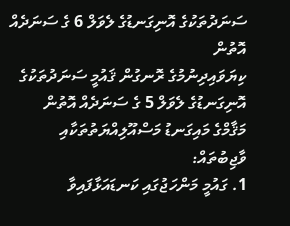ސަނަދުތަކުގެ އޮނިގަނޑުގެ ލެވަލް 6 ގެ ސަނަދެއް އޮތުން
ކިޔަވައިދިނުމުގެ ރޮނގުން ޤައުމީ ސަނަދުތަކުގެ އޮނިގަނޑުގެ ލެވަލް 5 ގެ ސަނަދެއް އޮތުން
މަޤާމްގެ މައިގަނޑު މަސްއޫލިއްޔަތުތަކާއި ވާޖިބުތައް:
1. ގައުމީ މަންހަޖުގައި ކަނޑައަޅާފައިވާ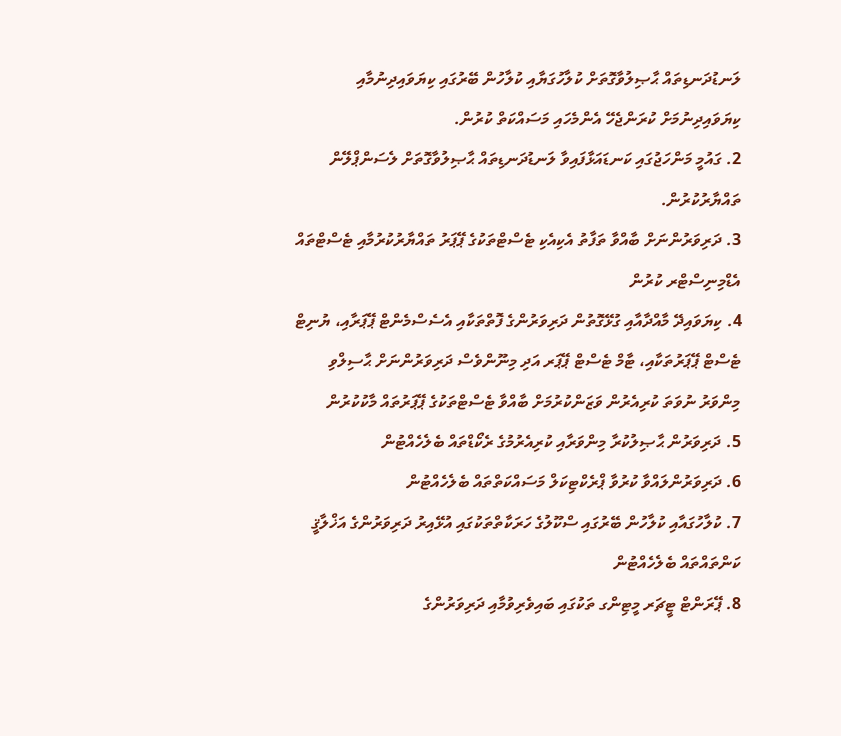ލަނޑުދަނޑިތައް ޙާޞިލުވާގޮތަށް ކުލާހުގަޔާއި ކުލާހުން ބޭރުގައި ކިޔަވައިދިނުމާއި ކިޔަވައިދިނުމަށް ކުރަންޖެހޭ އެންމެހައި މަސައްކަތް ކުރުން.
2. ގައުމީ މަންހަޖުގައި ކަނޑައަޅާފައިވާ ލަނޑުދަނޑިތައް ޙާޞިލުވާގޮތަށް ލެސަންޕްލޭން ތައްޔާރުކުރުން.
3. ދަރިވަރުންނަށް ބާއްވާ ތަފާތު އެކިއެކި ޓެސްޓްތަކުގެ ޕޭޕަރު ތައްޔާރުކުރުމާއި ޓެސްޓްތައް އެޑްމިނިސްޓްރ ކުރުން
4. ކިޔަވައިދޭ މާއްދާއާއި ގުޅޭގޮތުން ދަރިވަރުންގެ ފޮތްތަކާއި އެސެސްމެންޓް ޕޭޕަރާއި، ޔުނިޓް ޓެސްޓް ޕޭޕަރުތަކާއި، ޓާމް ޓެސްޓް ޕޭޕަރ އަދި މިނޫންވެސް ދަރިވަރުންނަށް ޙާސިލްވި މިންވަރު ނުވަތަ ކުރިއެރުން ވަޒަންކުރުމަށް ބާއްވާ ޓެސްޓްތަކުގެ ޕޭޕަރުތައް މާކުކުރުން
5. ދަރިވަރުން ޙާޞިލުކުރާ މިންވަރާއި ކުރިއެރުމުގެ ރެކޯޑްތައް ބެލެހެއްޓުން
6. ދަރިވަރުންލައްވާ ކުރުވާ ޕްރެކްޓިކަލް މަސައްކަތްތައް ބެލެހެއްޓުން
7. ކުލާހުގައާއި ކުލާހުން ބޭރުގައި ސްކޫލުގެ ހަރަކާތްތަކުގައި އުޅޭއިރު ދަރިވަރުންގެ އަޚްލާޤީ ކަންތައްތައް ބެލެހެއްޓުން
8. ޕޭރަންޓް ޓީޗަރ މީޓިންގ ތަކުގައި ބައިވެރިވުމާއި ދަރިވަރުންގެ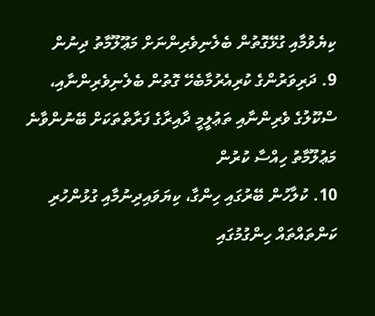ކިޔެވުމާއި ގުޅޭގޮތުން ބެލެނިވެރިންނަށް މަޢޫލޫމާތު ދިނުން
9. ދަރިވަރުންގެ ކުރިއެރުމާބެހޭ ގޮތުން ބެލެނިވެރިންނާއި، ސްކޫލުގެ ވެރިންނާއި ތަޢުލީމީ ދާއިރާގެ ފަރާތްތަކަށް ބޭނުންވާނެ މަޢުލޫމާތު ހިއްސާ ކުރުން
10. ކުލާހުން ބޭރުގައި ހިންގާ، ކިޔަވައިދިނުމާއި ގުޅުންހުރި ކަންތައްތައް ހިންގުމުގައި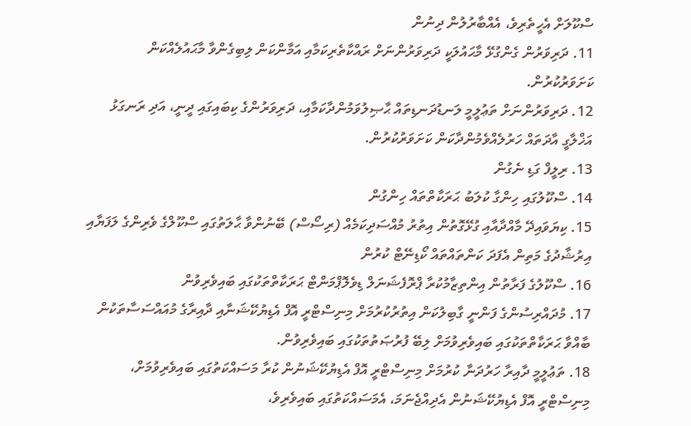ސްކޫލަށް އެހީތެރިވެ، އެއްބާރުލުން ދިނުން
11. ދަރިވަރުން ގެންގުޅޭ މާޙައުލަކީ ދަރިވަރުންނަށް ރައްކާތެރިކަމާއި އަމާންކަން ލިބިގެންވާ މާޙައުލެއްކަން ކަށަވަރުކުރުން.
12. ދަރިވަރުންނަށް ތަޢުލީމީ ލަނޑުދަނޑިތައް ޙާޞިލުވަމުންދާކަމާއި، ދަރިވަރުންގެ ކިބައިގައި ދީނީ، އަދި ރަނގަޅު އަޚްލާގީ އާދަތައް ހަރުލެއްވެމުންދާކަން ކަށަވަރުކުރުން.
13. ރިލީފް ގަޑި ނެގުން
14. ސްކޫލުގައި ހިންގާ ކުލަބު ޙަރަކާތްތައް ހިންގުން
15. ކިޔަވައިދޭ މާއްދާއާއި ގުޅޭގޮތުން އިތުރު މުއްސަދިކަމެއް (ރިސޯސް) ބޭނުންވާ ޙާލަތުގައި ސްކޫލްގެ ވެރިންގެ ލަފަޔާއި އިރުޝާދުގެ މަތިން އެފަދަ ކަންތައްތައް ކޯޑިނޭޓް ކުރުން
16. ސްކޫލުގެ ފަރާތުން އިންތިޒާމުކުރާ ޕްރޮފެޝަނަލް ޑިވެލޮޕްމަންޓް ޙަރަކާތްތަކުގައި ބައިވެރިވުން
17. މުދައްރިސުންގެ ފަންނީ ގާބިލުކަން އިތުރުކުރުމަށް މިނިސްޓްރީ އޮފް އެޑިޔުކޭޝަނާއި ދާއިރާގެ މުއައްސަސާތަކުން ބާއްވާ ޙަރަކާތްތަކުގައި ބައިވެރިވުމަށް ލިބޭ ފުރުޞަތުތަކުގައި ބައިވެރިވުން.
18. ތަޢުލީމީ ދާއިރާ ހަރުދަނާ ކުރުމަށް މިނިސްޓްރީ އޮފް އެޑިޔުކޭޝަނުން ކުރާ މަސައްކަތުގައި ބައިވެރިވުމަށް، މިނިސްޓްރީ އޮފް އެޑިޔުކޭޝަނުން އެދިއްޖެނަމަ، އެމަސައްކަތުގައި ބައިވެރިވެ،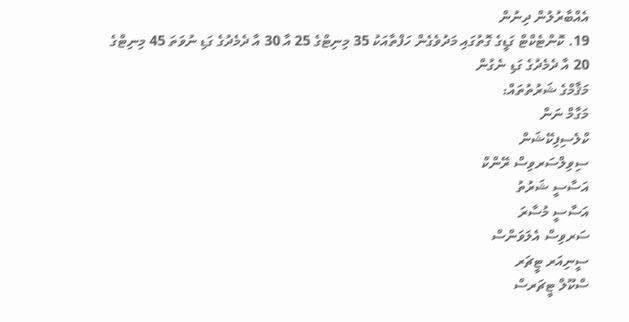އެއްބާރުލުން ދިނުން
19. ކޮންޓެކްޓް ގަޑީގެ ގޮތުގައި މަދުވެގެން ހަފްތާއަކު 35 މިނިޓްގެ 25 އާ 30 އާ ދެމެދުގެ ގަޑި ނުވަތަ 45 މިނިޓްގެ 20 އާ ދެމެދުގެ ގަޑި ނެގުން
މަޤާމްގެ ޝަރުތުތައް:
މަގާމް ނަން
ކްލެސިފިކޭޝަން
ސިވިލްސަރވިސް ރޭންކް
އަސާސީ ޝަރުތު
އަސާސީ މުސާރަ
ސަރވިސް އެލަވަންސް
ސީނިއަރ ޓީޗަރ
ސްކޫލް ޓީޗަރސް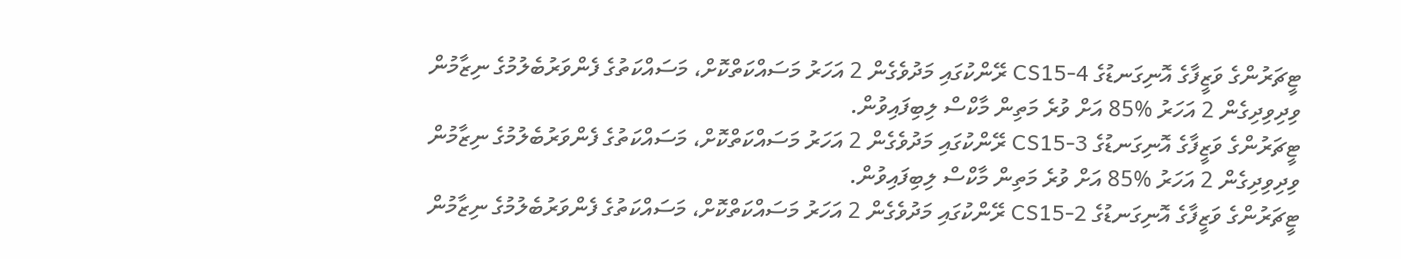ޓީޗަރުންގެ ވަޒީފާގެ އޮނިގަނޑުގެ CS15-4 ރޭންކުގައި މަދުވެގެން 2 އަހަރު މަސައްކަތްކޮށް، މަސައްކަތުގެ ފެންވަރުބެލުމުގެ ނިޒާމުން ވިދިވިދިގެން 2 އަހަރު %85 އަށް ވުރެ މަތިން މާކްސް ލިބިފައިވުން.
ޓީޗަރުންގެ ވަޒީފާގެ އޮނިގަނޑުގެ CS15-3 ރޭންކުގައި މަދުވެގެން 2 އަހަރު މަސައްކަތްކޮށް، މަސައްކަތުގެ ފެންވަރުބެލުމުގެ ނިޒާމުން ވިދިވިދިގެން 2 އަހަރު %85 އަށް ވުރެ މަތިން މާކްސް ލިބިފައިވުން.
ޓީޗަރުންގެ ވަޒީފާގެ އޮނިގަނޑުގެ CS15-2 ރޭންކުގައި މަދުވެގެން 2 އަހަރު މަސައްކަތްކޮށް، މަސައްކަތުގެ ފެންވަރުބެލުމުގެ ނިޒާމުން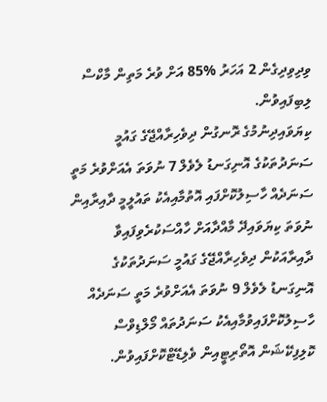ވިދިވިދިގެން 2 އަހަރު %85 އަށް ވުރެ މަތިން މާކްސް ލިބިފައިވުން.
ކިޔަވައިދިނުމުގެ ރޮނގުން ދިވެހިރާއްޖޭގެ ގައުމީ ސަނަދުތަކުގެ އޮނިގަނޑު ލެވެލް 7 ނުވަތަ އެއަށްވުރެ މަތީ ސަނަދެއް ހާސިލުކޮށްފައި އޮތުމާއިއެކު ތައުލީމީ ދާއިރާއިން ނުވަތަ ކިޔަވައިދޭ މާއްދާއަށް ހާއްސަކުރެވިފައިވާ ދާއިރާއަކުން ދިވެހިރާއްޖޭގެ ގައުމީ ސަނަދުތަކުގެ  އޮނިގަނޑު ލެވެލް 9 ނުވަތަ އެއަށްވުރެ މަތީ ސަނަދެއް ހާސިލުކޮށްފައިވުމާއިއެކު ސަނަދުތައް މޯލްޑިވްސް ކޮލިފިކޭޝަން އޮތޯރިޓީއިން ވެލިޑޭޓްކޮށްފައިވުން.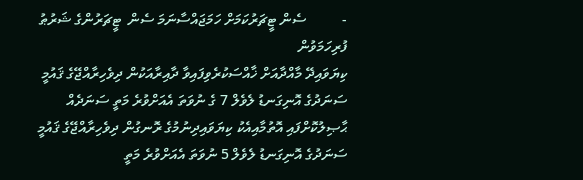-          ސެން ޓީޗަރުކަމަށް ހަމަޖައްސާނަމަ ސެން  ޓީޗަރުންގެ ޝަރުޠު ފުރިހަމަވުން
ކިޔަވައިދޭ މާއްދާއަށް ޚާއްސަކުރެވިފައިވާ ދާއިރާއަކުން ދިވެހިރާއްޖޭގެ ޤައުމީ ސަނަދުގެ އޮނިގަނޑު ލެވެލް 7 ގެ ނުވަތަ އެއަށްވުރެ މަތީ ސަނަދެއް  ޙާޞިލުކޮށްފައި އޮތުމާއިއެކު ކިޔަވައިދިނުމުގެ ރޮނގުން ދިވެހިރާއްޖޭގެ ޤައުމީ ސަނަދުގެ އޮނިގަނޑު ލެވެލް 5 ނުވަތަ އެއަށްވުރެ މަތީ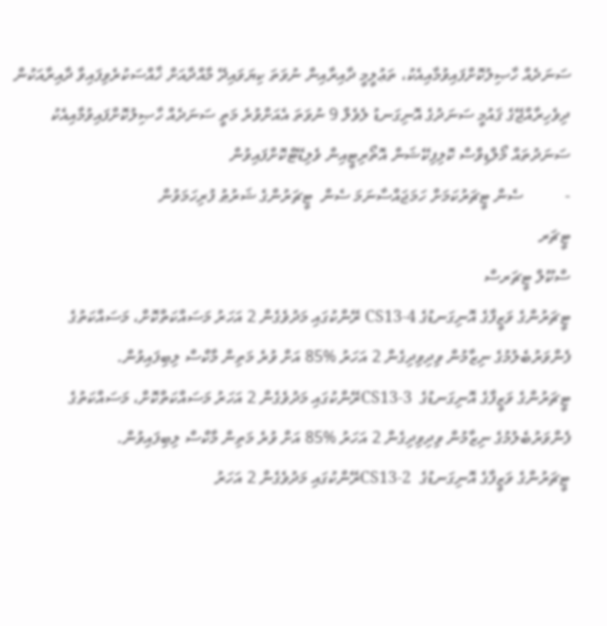ސަނަދެއް ހާޞިލުކޮށްފައިވުމާއިއެކު، ތަޢުލީމީ ދާއިރާއިން ނުވަތަ ކިޔަވައިދޭ މާއްދާއަށް ޚާއްސަކުރެވިފައިވާ ދާއިރާއަކުން ދިވެހިރާއްޖޭގެ ޤައުމީ ސަނަދުގެ އޮނިގަނޑު ލެވެލް 9 ނުވަތަ އެއަށްވުރެ މަތީ ސަނަދެއް ހާޞިލުކޮށްފައިވުމާއިއެކު ސަނަދުތައް މޯލްޑިވްސް ކޮލިފިކޭޝަން އޮތޯރިޓީއިން ވެލިޑޭޓްކޮށްފައިވުން
-          ސެން ޓީޗަރުކަމަށް ހަމަޖައްސާނަމަ ސެން  ޓީޗަރުންގެ ޝަރުޠު ފުރިހަމަވުން
ޓީޗަރ
ސްކޫލް ޓީޗަރސް
ޓީޗަރުންގެ ވަޒީފާގެ އޮނިގަނޑުގެ CS13-4 ރޭންކުގައި މަދުވެގެން 2 އަހަރު މަސައްކަތްކޮށް، މަސައްކަތުގެ ފެންވަރުބެލުމުގެ ނިޒާމުން ވިދިވިދިގެން 2 އަހަރު %85 އަށް ވުރެ މަތިން މާކްސް ލިބިފައިވުން.
ޓީޗަރުންގެ ވަޒީފާގެ އޮނިގަނޑުގެ  CS13-3ރޭންކުގައި މަދުވެގެން 2 އަހަރު މަސައްކަތްކޮށް، މަސައްކަތުގެ ފެންވަރުބެލުމުގެ ނިޒާމުން ވިދިވިދިގެން 2 އަހަރު %85 އަށް ވުރެ މަތިން މާކްސް ލިބިފައިވުން.
ޓީޗަރުންގެ ވަޒީފާގެ އޮނިގަނޑުގެ  CS13-2ރޭންކުގައި މަދުވެގެން 2 އަހަރު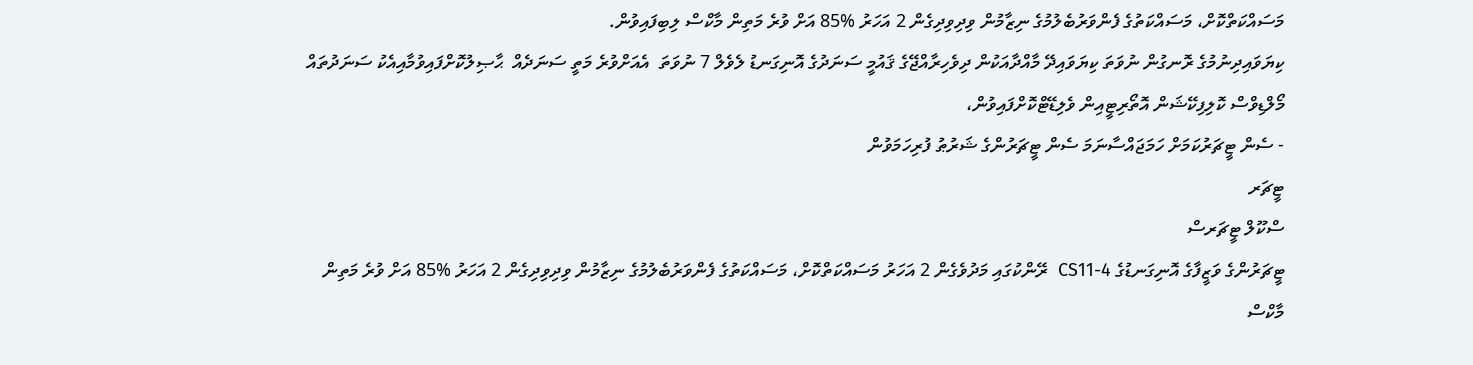މަސައްކަތްކޮށް، މަސައްކަތުގެ ފެންވަރުބެލުމުގެ ނިޒާމުން ވިދިވިދިގެން 2 އަހަރު %85 އަށް ވުރެ މަތިން މާކްސް ލިބިފައިވުން.
ކިޔަވައިދިނުމުގެ ރޮނގުން ނުވަތަ ކިޔަވައިދޭ މާއްދާއަކުން ދިވެހިރާއްޖޭގެ ޤައުމީ ސަނަދުގެ އޮނިގަނޑު ލެވެލް 7 ނުވަތަ  އެއަށްވުރެ މަތީ ސަނަދެއް  ޙާޞިލުކޮށްފައިވުމާއިއެކު ސަނަދުތައް މޯލްޑިވްސް ކޮލިފިކޭޝަން އޮތޯރިޓީއިން ވެލިޑޭޓްކޮށްފައިވުން،
- ސެން ޓީޗަރުކަމަށް ހަމަޖައްސާނަމަ ސެން ޓީޗަރުންގެ ޝަރުޠު ފުރިހަމަވުން
ޓީޗަރ
ސްކޫލް ޓީޗަރސް
ޓީޗަރުންގެ ވަޒީފާގެ އޮނިގަނޑުގެ CS11-4  ރޭންކުގައި މަދުވެގެން 2 އަހަރު މަސައްކަތްކޮށް، މަސައްކަތުގެ ފެންވަރުބެލުމުގެ ނިޒާމުން ވިދިވިދިގެން 2 އަހަރު %85 އަށް ވުރެ މަތިން މާކްސް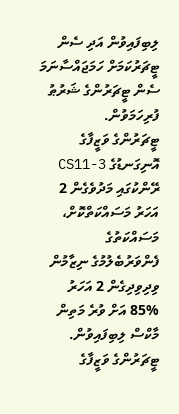ލިބިފައިވުން އަދި ސެން ޓީޗަރުކަމަށް ހަމަޖައްސާނަމަ ސެން ޓީޗަރުންގެ ޝަރުޠު ފުރިހަމަވުން.
ޓީޗަރުންގެ ވަޒީފާގެ އޮނިގަނޑުގެ CS11-3 ރޭންކުގައި މަދުވެގެން 2 އަހަރު މަސައްކަތްކޮށް، މަސައްކަތުގެ ފެންވަރުބެލުމުގެ ނިޒާމުން ވިދިވިދިގެން 2 އަހަރު %85 އަށް ވުރެ މަތިން މާކްސް ލިބިފައިވުން.
ޓީޗަރުންގެ ވަޒީފާގެ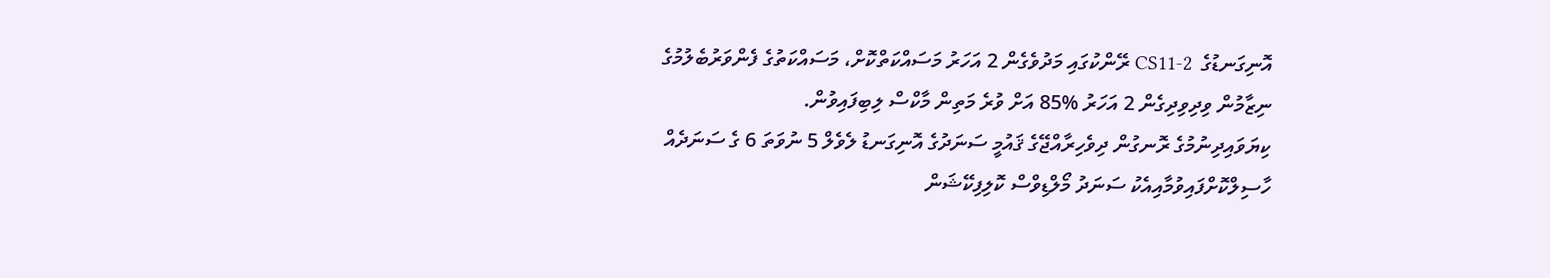އޮނިގަނޑުގެ  CS11-2 ރޭންކުގައި މަދުވެގެން 2 އަހަރު މަސައްކަތްކޮށް، މަސައްކަތުގެ ފެންވަރުބެލުމުގެ ނިޒާމުން ވިދިވިދިގެން 2 އަހަރު %85 އަށް ވުރެ މަތިން މާކްސް ލިބިފައިވުން.
ކިޔަވައިދިނުމުގެ ރޮނގުން ދިވެހިރާއްޖޭގެ ޤައުމީ ސަނަދުގެ އޮނިގަނޑު ލެވެލް 5 ނުވަތަ 6 ގެ ސަނަދެއް  ހާސިލްކޮށްފައިވުމާއިއެކު ސަނަދު މޯލްޑިވްސް ކޮލިފިކޭޝަން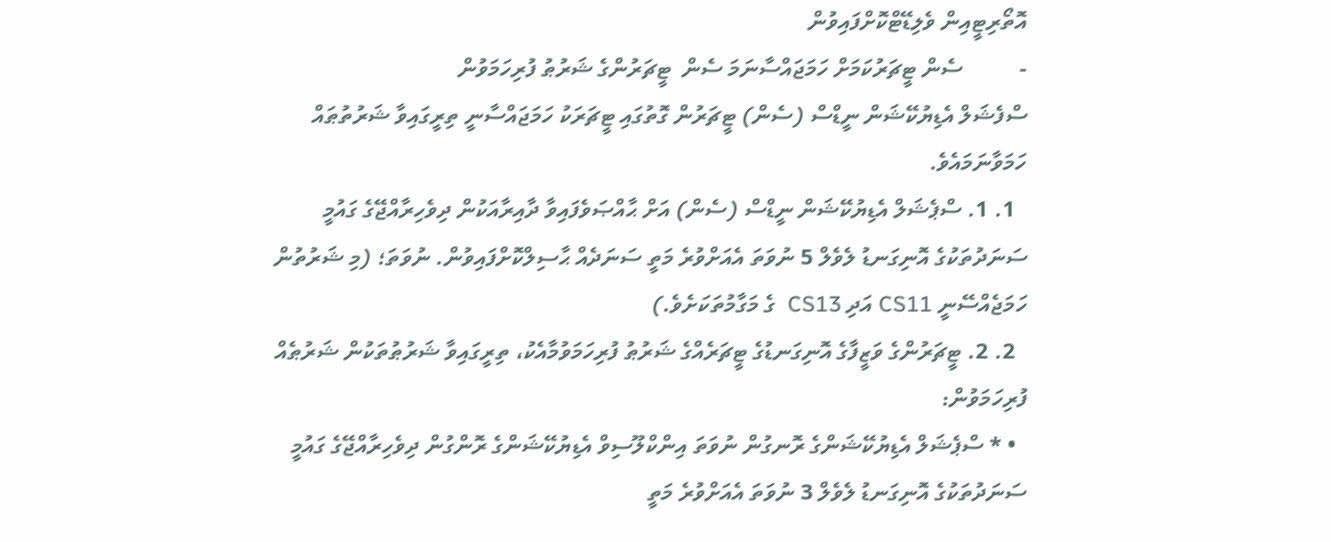އޮތޯރިޓީއިން ވެލިޑޭޓްކޮށްފައިވުން
-          ސެން ޓީޗަރުކަމަށް ހަމަޖައްސާނަމަ ސެން  ޓީޗަރުންގެ ޝަރުޠު ފުރިހަމަވުން
ސްފެޝަލް އެޑިޔުކޭޝަން ނީޑްސް (ސެން) ޓީޗަރުން ގޮތުގައި ޓީޗަރަކު ހަމަޖައްސާނީ ތިރީގައިވާ ޝަރުތުޠައް ހަމަވާނަމައެވެ.
  1. 1. ސްޕެޝަލް އެޑިޔުކޭޝަން ނީޑްސް (ސެން) އަށް ޙާއްޞަވެފައިވާ ދާއިރާއަކުން ދިވެހިރާއްޖޭގެ ގައުމީ ސަނަދުތަކުގެ އޮނިގަނޑު ލެވެލް 5 ނުވަތަ އެއަށްވުރެ މަތީ ސަނަދެއް ޙާސިލްކޮށްފައިވުން. ނުވަތަ؛ (މި ޝަރުތުން ހަމަޖެއްސޭނީ CS11 އަދި CS13  ގެ މަގާމުތަކަށެވެ.)
  2. 2. ޓީޗަރުންގެ ވަޒީފާގެ އޮނިގަނޑުގެ ޓީޗަރެއްގެ ޝަރުޠު ފުރިހަމަވުމާއެކު، ތިރީގައިވާ ޝަރުޠުތަކުން ޝަރުޠެއް ފުރިހަމަވުން:
  • * ސްޕެޝަލް އެޑިޔުކޭޝަންގެ ރޮނގުން ނުވަތަ އިންކްލޫސިވް އެޑިޔުކޭޝަންގެ ރޮންގުން ދިވެހިރާއްޖޭގެ ގައުމީ ސަނަދުތަކުގެ އޮނިގަނޑު ލެވެލް 3 ނުވަތަ އެއަށްވުރެ މަތީ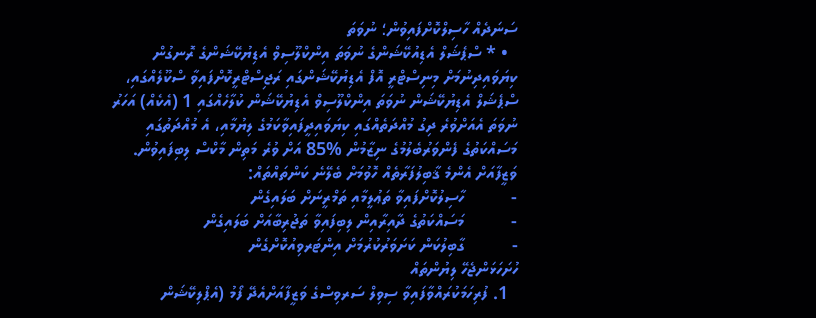ސަނަދެއް ހާސިލްކޮށްފައިވުން؛ ނުވަތަ
  • * ސްޕެޝަލް އެޑިއުކޭޝަންގެ ނުވަތަ އިންކްލޫސިވް އެޑިޔުކޭޝަންގެ ރޮނގުން ކިޔަވައިދިނުމަށް މިނިސްޓްރީ އޮފް އެޑިޔުކޭޝަންގައި ރަޖިސްޓްރީކޮށްފައިވާ ސްކޫލެއްގައި، ސްޕެޝަލް އެޑިޔުކޭޝަން ނުވަތަ އިންކްލޫސިވް އެޑިޔުކޭޝަން ކުލާހެއްގައި 1 (އެކެއް) އަހަރު ނުވަތަ އެއަށްވުރެ ދިގު މުއްދަތެއްގައި ކިޔަވައިދީފައިވާކަމުގެ ލިޔުމާއި، އެ މުއްދަތުގައި މަސައްކަތުގެ ފެންވަރުބެލުމުގެ ނިޒާމުން %85 އަށް ވުރެ މަތިން މާކްސް ލިބިފައިވުން.
ވަޒީފާއަށް އެންމެ ޤާބިލުފަރާތެއް ހޮވުމަށް ބެލޭނެ ކަންތައްތައް:
-          ހާސިލުކޮށްފައިވާ ތަޢުލީމާއި ތަމްރީނަށް ބަލައިގެން
-          މަސައްކަތުގެ ދާއިރާއިން ލިބިފައިވާ ތަޖުރިބާއަށް ބަލައިގެން
-          ގާބިލުކަން ކަށަވަރުކުރުމަށް އިންޓަރވިއުކޮށްގެން
ހުށަހަޅަންޖެހޭ ލިޔުންތައް
  1. ފުރިހަމަކުރައްވާފައިވާ ސިވިލް ސަރވިސްގެ ވަޒީފާއަށްއެދޭ ފޯމު (އެޕްލިކޭޝަން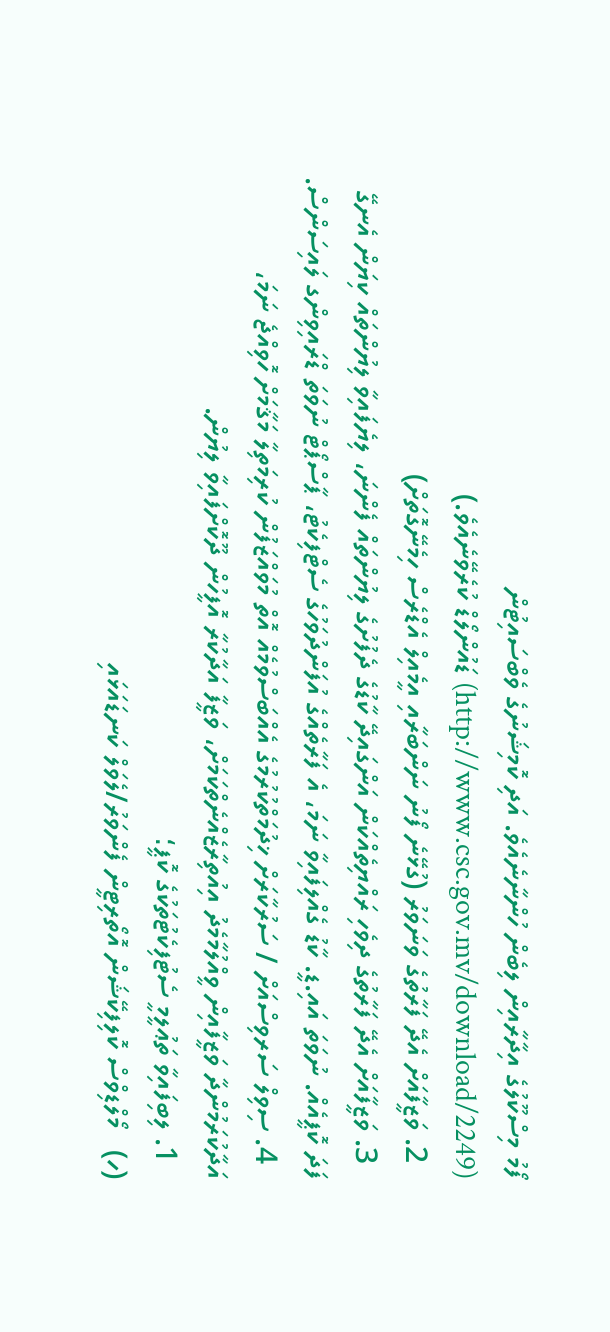ފޯމު މިސްކޫލުގެ އިދާރާއިން ލިބެން ހުންނާނެއެވެ. އަދި ކޮމިޝަނުގެ ވެބްސައިޓުން (http://www.csc.gov.mv/download/2249) ޑައުންލޯޑް ކުރެވޭނެއެވެ.)
  2. ވަޒީފާއަށް އެދޭ ފަރާތުގެ ވަނަވަރު (ގުޅޭނެ ފޯނު ނަންބަރާއި އީމެއިލް އެޑްރެސް ހިމެނޭގޮތަށް)
  3. ވަޒީފާއަށް އެދޭ ފަރާތުގެ ދިވެހި ރައްޔިތެއްކަން އަންގައިދޭ ކާޑުގެ ދެފުށުގެ ލިޔުންތައް ފެންނަ، ލިޔެފައިވާ ލިޔުންތައް ކިޔަން އެނގޭ ފަދަ ކޮޕީއެއް. ނުވަތަ އައި.ޑީ. ކާޑު ގެއްލިފައިވާ ނަމަ، އެ ފަރާތެއްގެ އުފަންދުވަހުގެ ސެޓްފިކެޓު، ޕާސްޕޯޓް ނުވަތަ ޑްރައިވިންގ ލައިސަންސް.
  4. ސިވިލް ސަރވިސްއަށް / ސަރުކާރަށް ޚިދުމަތްކުރުމުގެ އެއްބަސްވުމެއް އޮތް މުވައްޒަފުން ކުރިމަތިލާ މަޤާމަށް ހޮވިއްޖެ ނަމަ، އަދާކުރަމުންދާ ވަޒީފާއިން ވީއްލުމާމެދު އިއުތިރާޒެއްނެތްކަމަށް، ވަޒީފާ އަދާކުރާ އޮފީހުން ދޫކޮށްފައިވާ ލިޔުން.
  1. ލިބިފައިވާ ތަޢުލީމީ ސެޓުފިކެޓުތަކުގެ ކޮޕީ؛
(ހ)   މޯލްޑިވްސް ކޮލިފިކޭޝަން އޮތޯރިޓީން ފެންވަރު/ލެވަލް ކަނޑައަޅައި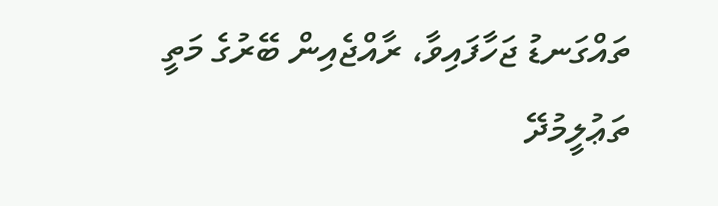ތައްގަނޑު ޖަހާފައިވާ، ރާއްޖެއިން ބޭރުގެ މަތީ ތަޢުލީމުދޭ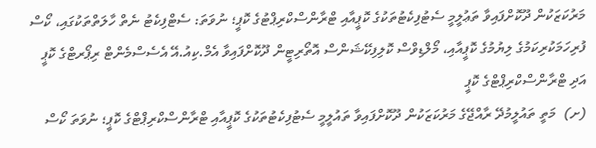މަރުކަޒަކުން ދޫކޮށްފައިވާ ތަޢުލީމީ ސެޓުފިކެޓުތަކުގެ ކޮޕީއާއި ޓްރާންސްކްރިޕްޓުގެ ކޮޕީ؛ ނުވަތަ: ސެޓްފިކެޓު ނެތް ހާލަތްތަކުގައި، ކޯސް ފުރިހަމަކުރިކަމުގެ ލިޔުމުގެ ކޮޕީއާއި، މޯލްޑިވްސް ކޮލިފިކޭޝަންސް އޮތޯރިޓީން ދޫކޮށްފައިވާ އެމް.ކިއު.އޭ އެސެސްމެންޓް ރިޕޯރޓްގެ ކޮޕީ އަދި ޓްރާންސްކްރިޕްޓްގެ ކޮޕީ
(ށ)  މަތީ ތައުލީމުދޭ ރާއްޖޭގެ މަރުކަޒަކުން ދޫކޮށްފައިވާ ތައުލީމީ ސެޓުފިކެޓުތަކުގެ ކޮޕީއާއި ޓްރާންސްކްރިޕްޓްގެ ކޮޕީ؛ ނުވަތަ ކޯސް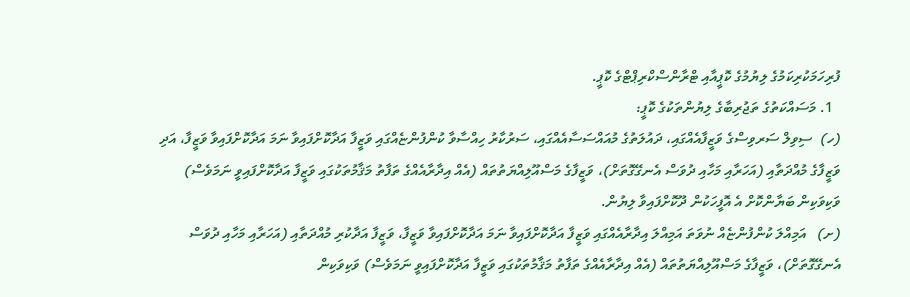ފުރިހަމަކުރިކަމުގެ ލިޔުމުގެ ކޮޕީއާއި ޓްރާންސްކްރިޕްޓްގެ ކޮޕީ.
  1. މަސައްކަތުގެ ތަޖުރިބާގެ ލިޔުންތަކުގެ ކޮޕީ:
(ހ)  ސިވިލް ސަރވިސްގެ ވަޒީފާއެއްގައި، ދައުލަތުގެ މުއައްސަސާއެއްގައި، ސަރުކާރު ހިއްސާވާ ކުންފުންޏެއްގައި ވަޒީފާ އަދާކޮށްފައިވާ ނަމަ އަދާކޮށްފައިވާ ވަޒީފާ، އަދި ވަޒީފާގެ މުއްދަތާއި (އަހަރާއި މަހާއި ދުވަސް އެނގޭގޮތަށް)، ވަޒީފާގެ މަސްއޫލިއްޔަތުތައް (އެއް އިދާރާއެއްގެ ތަފާތު މަޤާމުތަކުގައި ވަޒީފާ އަދާކޮށްފައިވީ ނަމަވެސް) ވަކިވަކިން ބަޔާންކޮށް އެ އޮފީހަކުން ދޫކޮށްފައިވާ ލިޔުން.
(ށ)   އަމިއްލަ ކުންފުންޏެއް ނުވަތަ އަމިއްލަ އިދާރާއެއްގައި ވަޒީފާ އަދާކޮށްފައިވާ ނަމަ އަދާކޮށްފައިވާ ވަޒީފާ، ވަޒީފާ އަދާކުރި މުއްދަތާއި (އަހަރާއި މަހާއި ދުވަސް އެނގޭގޮތަށް)، ވަޒީފާގެ މަސްއޫލިއްޔަތުތައް (އެއް އިދާރާއެއްގެ ތަފާތު މަޤާމުތަކުގައި ވަޒީފާ އަދާކޮށްފައިވީ ނަމަވެސް) ވަކިވަކިން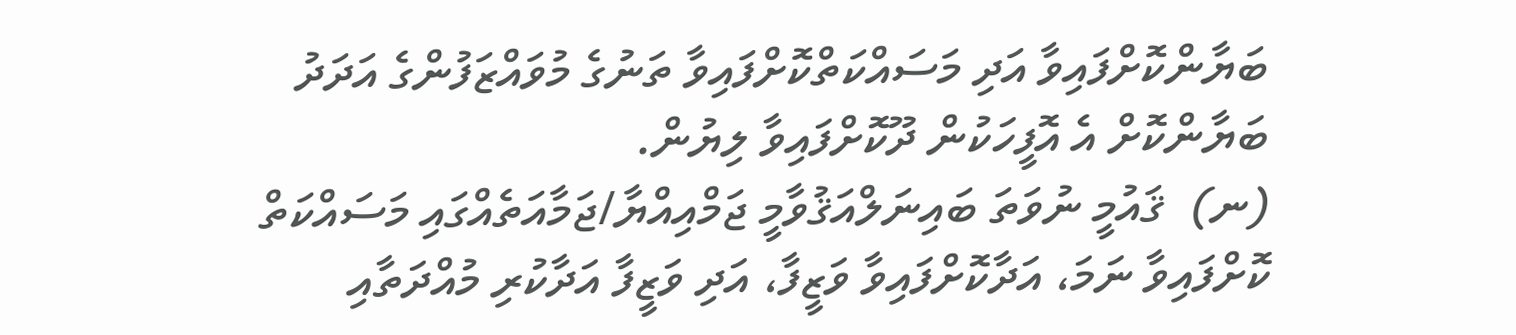ބަޔާންކޮށްފައިވާ އަދި މަސައްކަތްކޮށްފައިވާ ތަނުގެ މުވައްޒަފުންގެ އަދަދު ބަޔާންކޮށް އެ އޮފީހަކުން ދޫކޮށްފައިވާ ލިޔުން.
(ނ)  ޤައުމީ ނުވަތަ ބައިނަލްއަޤުވާމީ ޖަމްއިއްޔާ/ޖަމާއަތެއްގައި މަސައްކަތް ކޮށްފައިވާ ނަމަ، އަދާކޮށްފައިވާ ވަޒީފާ، އަދި ވަޒީފާ އަދާކުރި މުއްދަތާއި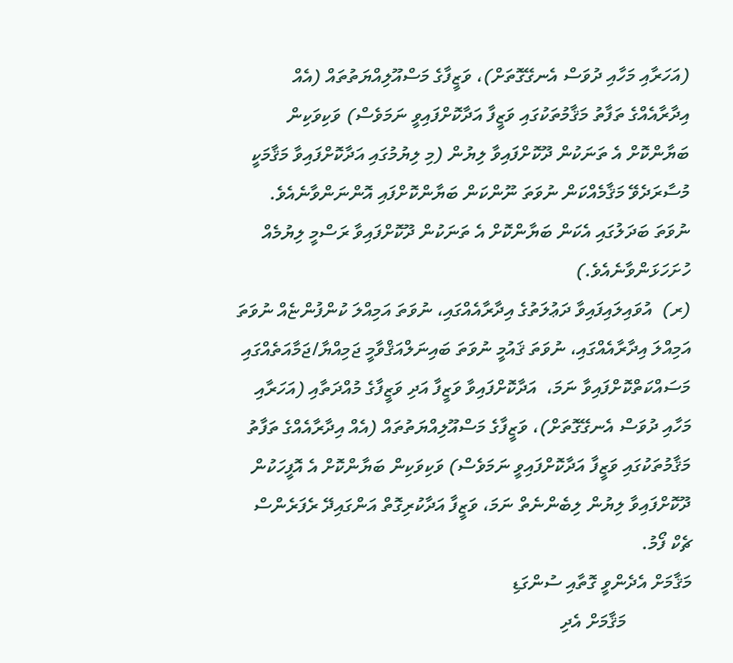(އަހަރާއި މަހާއި ދުވަސް އެނގޭގޮތަށް)، ވަޒީފާގެ މަސްއޫލިއްޔަތުތައް (އެއް އިދާރާއެއްގެ ތަފާތު މަޤާމުތަކުގައި ވަޒީފާ އަދާކޮށްފައިވީ ނަމަވެސް) ވަކިވަކިން ބަޔާންކޮށް އެ ތަނަކުން ދޫކޮށްފައިވާ ލިޔުން (މި ލިޔުމުގައި އަދާކޮށްފައިވާ މަޤާމަކީ މުސާރަދެވޭ މަޤާމެއްކަން ނުވަތަ ނޫންކަން ބަޔާންކޮށްފައި އޮންނަންވާނެއެވެ. ނުވަތަ ބަދަލުގައި އެކަން ބަޔާންކޮށް އެ ތަނަކުން ދޫކޮށްފައިވާ ރަސްމީ ލިޔުމެއް ހުށަހަޅަންވާނެއެވެ.)
(ރ)  އުވައިލައިފައިވާ ދަޢުލަތުގެ އިދާރާއެއްގައި، ނުވަތަ އަމިއްލަ ކުންފުންޏެއް ނުވަތަ އަމިއްލަ އިދާރާއެއްގައި، ނުވަތަ ޤައުމީ ނުވަތަ ބައިނަލްއަޤްވާމީ ޖަމިއްޔާ/ޖަމާއަތެއްގައި މަސައްކަތްކޮށްފައިވާ ނަމަ،  އަދާކޮށްފައިވާ ވަޒީފާ އަދި ވަޒީފާގެ މުއްދަތާއި (އަހަރާއި މަހާއި ދުވަސް އެނގޭގޮތަށް)، ވަޒީފާގެ މަސްއޫލިއްޔަތުތައް (އެއް އިދާރާއެއްގެ ތަފާތު މަޤާމުތަކުގައި ވަޒީފާ އަދާކޮށްފައިވީ ނަމަވެސް) ވަކިވަކިން ބަޔާންކޮށް އެ އޮފީހަކުން ދޫކޮށްފައިވާ ލިޔުން ލިބެންނެތް ނަމަ، ވަޒީފާ އަދާކުރިގޮތް އަންގައިދޭ ރެފަރެންސް ޗެކް ފޯމު.
މަޤާމަށް އެދެންވީ ގޮތާއި ސުންގަޑި
              މަޤާމަށް އެދި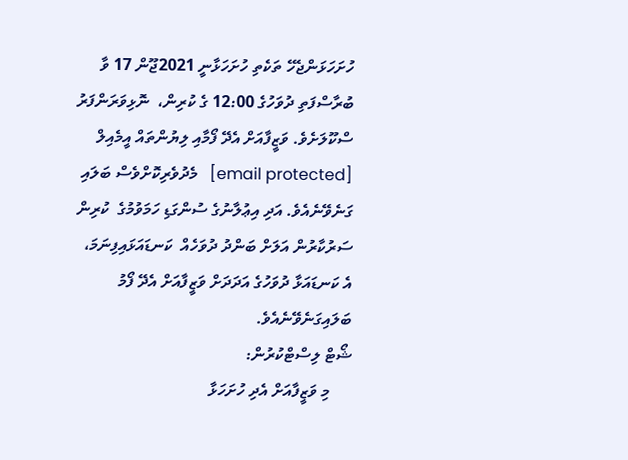ހުށަހަޅަންޖެހޭ ތަކެތި ހުށަހަޅާނީ 2021ޖޫން 17 ވާ ބުރާސްފަތި ދުވަހުގެ 12:00 ގެ ކުރިން،  ނޮޅިވަރަންފަރު ސްކޫލަށެވެ. ވަޒީފާއަށް އެދޭ ފޯމާއި ލިޔުންތައް އީމެއިލް  [email protected]   މެދުވެރިކޮށްވެސް ބަލައި ގަނެވޭނެއެވެ. އަދި އިޢުލާނުގެ ސުންގަޑި ހަމަވުމުގެ  ކުރިން ސަރުކާރުން އަލަށް ބަންދު ދުވަހެއް  ކަނޑައަޅައިފިނަމަ، އެ ކަނޑައަޅާ ދުވަހުގެ އަދަދަށް ވަޒީފާއަށް އެދޭ ފޯމު ބަލައިގަނެވޭނެއެވެ.
ޝޯޓް ލިސްޓްކުރުން:
     މި ވަޒީފާއަށް އެދި ހުށަހަޅާ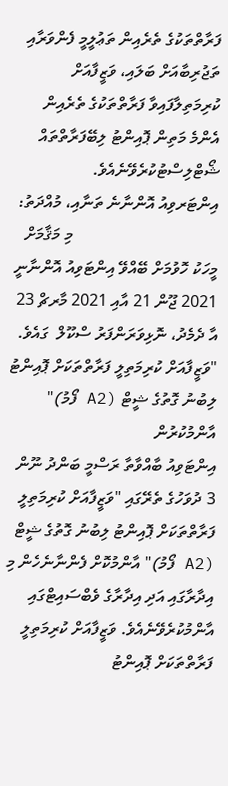ފަރާތްތަކުގެ ތެރެއިން ތަޢުލީމީ ފެންވަރާއި ތަޖުރިބާއަށް ބަލައި، ވަޒީފާއަށް ކުރިމަތިލާފައިވާ ފަރާތްތަކުގެ ތެރެއިން އެންމެ މަތިން ޕޮއިންޓު ލިބޭފަރާތްތައް ޝޯޓްލިސްޓުކުރެވޭނެއެވެ.
އިންޓަރވިއު އޮންނާނެ ތަނާއި، މުއްދަތު:
                                   މި މަޤާމަށް މީހަކު ހޮވުމަށް ބޭއްވޭ އިންޓަވިއު އޮންނާނީ 2021 ޖޫން 21 އާއި 2021 މާރޗް 23 އާ ދެމެދު، ނޮޅިވަރަންފަރު ސްކޫލް  ގައެވެ.
"ވަޒީފާއަށް ކުރިމަތިލީ ފަރާތްތަކަށް ޕޮއިންޓު ލިބުނު ގޮތުގެ ޝީޓް (A2 ފޯމު)" އާންމުކުރުން
އިންޓަވިއު ބާއްވާތާ ރަސްމީ ބަންދު ނޫން 3 ދުވަހުގެ ތެރޭގައި "ވަޒީފާއަށް ކުރިމަތިލީ ފަރާތްތަކަށް ޕޮއިންޓު ލިބުނު ގޮތުގެ ޝީޓް (A2 ފޯމު)" އާންމުކޮށް ފެންނާނެހެން މި އިދާރާގައި އަދި އިދާރާގެ ވެބްސައިޓްގައި އާންމުކުރެވޭނެއެވެ. ވަޒީފާއަށް ކުރިމަތިލީ ފަރާތްތަކަށް ޕޮއިންޓު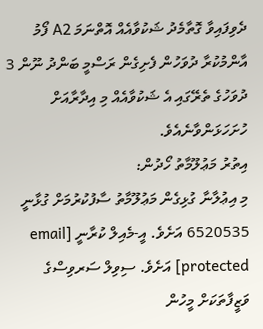ދެވިފައިވާ ގޮތާމެދު ޝަކުވާއެއް އޮތްނަމަ A2 ފޯމު އާންމުކުރާ ދުވަހުން ފެށިގެން ރަސްމީ ބަންދު ނޫން 3 ދުވަހުގެ ތެރޭގައި އެ ޝަކުވާއެއް މި އިދާރާއަށް ހުށަހަޅަންވާނެއެވެ.
އިތުރު މަޢުލޫމާތު ހޯދުން:
މި އިޢުލާނާ ގުޅިގެން މަޢުލޫމާތު ސާފުކުރުމަށް ގުޅާނީ 6520535 އަށެވެ. އީ-މެއިލް ކުރާނީ [email protected] އަށެވެ. ސިވިލް ސަރވިސްގެ ވަޒީފާތަކަށް މީހުން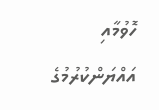ހޮވުމާއި އައްޔަންކުރުމުގެ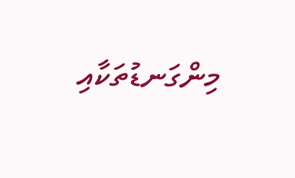މިންގަނޑުތަކާއި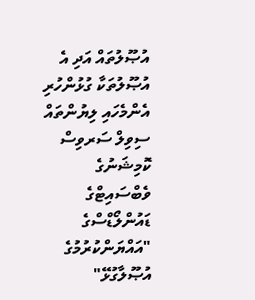އުޞޫލުތައް އަދި އެ އުޞޫލުތަކާ ގުޅުންހުރި އެންމެހައި ލިޔުންތައް ސިވިލް ސަރވިސް ކޮމިޝަނުގެ ވެބްސައިޓްގެ ޑައުންލޯޑްސްގެ "އައްޔަންކުރުމުގެ އުޞޫލާގުޅޭ"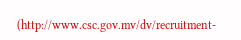(http://www.csc.gov.mv/dv/recruitment-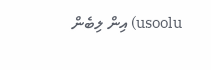usoolu) އިން ލިބެން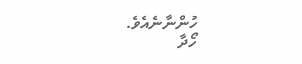ހުންނާނެއެވެ.
ހޯދާ